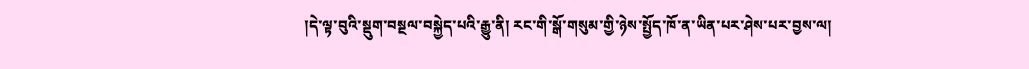།དེ་ལྟ་བུའི་སྡུག་བསྔལ་བསྐྱེད་པའི་རྒྱུ་ནི། རང་གི་སྒོ་གསུམ་གྱི་ཉེས་སྤྱོད་ཁོ་ན་ཡིན་པར་ཤེས་པར་བྱས་ལ།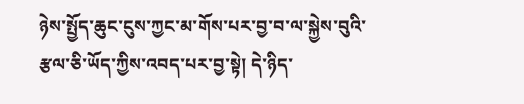ཉེས་སྤྱོད་ཆུང་ངུས་ཀྱང་མ་གོས་པར་བྱ་བ་ལ་སྐྱེས་བུའི་རྩལ་ཅི་ཡོད་ཀྱིས་འབད་པར་བྱ་སྟེ། དེ་ཉིད་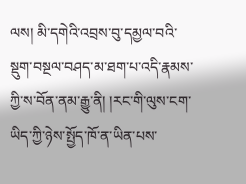ལས། མི་དགེའི་འབྲས་བུ་དམྱལ་བའི་སྡུག་བསྔལ་བཤད་མ་ཐག་པ་འདི་རྣམས་ཀྱི་ས་བོན་ནམ་རྒྱུ་ནི། །རང་གི་ལུས་ངག་ཡིད་ཀྱི་ཉེས་སྤྱོད་ཁོ་ན་ཡིན་པས་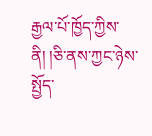རྒྱལ་པོ་ཁྱོད་ཀྱིས་ནི། །ཅི་ནས་ཀྱང་ཉེས་སྤྱོད་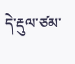དེ་རྡུལ་ཙམ་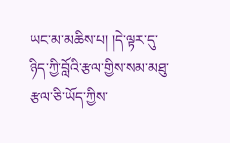ཡང་མ་མཆིས་པ། །དེ་ལྟར་དུ་ཉིད་ཀྱི་བློའི་རྩལ་གྱིས་སམ་མཐུ་རྩལ་ཅི་ཡོད་ཀྱིས་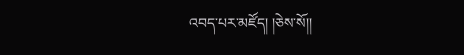འབད་པར་མཛོད། །ཅེས་སོ།།